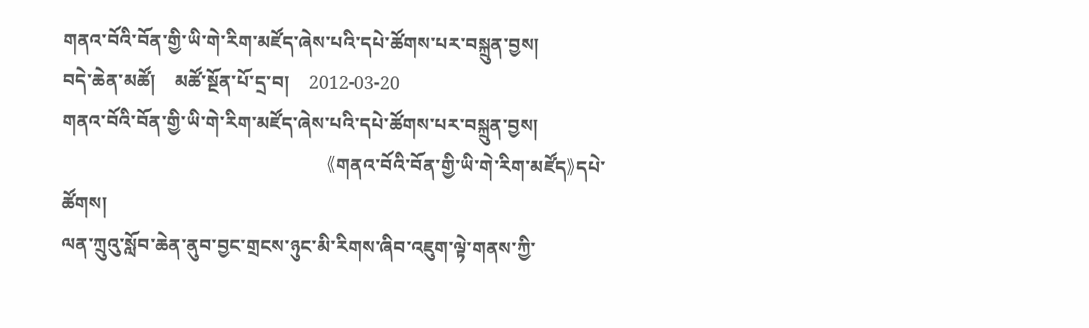གནའ་བོའི་བོན་གྱི་ཡི་གེ་རིག་མཛོད་ཞེས་པའི་དཔེ་ཚོགས་པར་བསྐྲུན་བྱས།
བདེ་ཆེན་མཚོ།    མཚོ་སྔོན་པོ་དྲ་བ།    2012-03-20
གནའ་བོའི་བོན་གྱི་ཡི་གེ་རིག་མཛོད་ཞེས་པའི་དཔེ་ཚོགས་པར་བསྐྲུན་བྱས།
                                                                  《གནའ་བོའི་བོན་གྱི་ཡི་གེ་རིག་མཛོད》དཔེ་ཚོགས།
ལན་ཀྲུའུ་སློབ་ཆེན་ནུབ་བྱང་གྲངས་ཉུང་མི་རིགས་ཞིབ་འཇུག་ལྟེ་གནས་ཀྱི་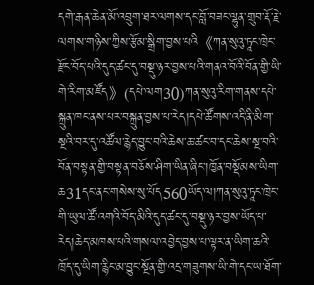དགེ་རྒན་ཆེན་མོ་འབྲུག་ཐར་ལགས་དང་བློ་བཟང་ལྷུན་གྲུབ་རྡོ་རྗེ་ལགས་གཉིས་ཀྱིས་རྩོམ་སྒྲིག་བྱས་པའི《ཀན་སུའུ་ཏཱང་ཁྲེང་རྫོང་བོད་པའི་དུད་ཚང་དུ་བསྡུ་ཉར་བྱས་པའི་གནའ་བོའི་བོན་གྱི་ཡི་གེ་རིག་མཛོད》(དཔེ་ལག30)ཀན་སུའུ་རིག་གནས་དཔེ་སྐྲུན་ཁང་ནས་པར་བསྐྲུན་བྱས་པ་རེད།དཔེ་ཚོགས་འདི་ནི་མིག་སྔའི་བར་དུ་འཚོལ་རྙེད་བྱུང་བའི་ཆེས་ཆ་ཚང་བ་དང་ཆེས་སྔ་བའི་བོན་བསྟན་གྱི་བསྟན་བཅོས་ཤིག་ཡིན་ཞིང་།ཁྱོན་བསྡོམས་ཡིག་ཆ31དང་ནང་གསེས་སུ་པོད560ཡོད་ལ།ཀན་སུའུ་ཏཱང་ཁྲེང་གི་ཡུལ་ཚོ་འགའི་བོད་མིའི་དུད་ཚང་དུ་བསྡུ་ཉར་བྱས་ཡོད་པ་རེད།ཆེད་མཁས་པའི་གསལ་འབྱེད་བྱས་པ་ལྟར་ན་ཡིག་ཆའི་ཁྲོད་དུ་ཡིག་རྙིང་མ་བྱུང་སྔོན་གྱི་འདྲ་གཟུགས་ཡི་གེ་དང་ཡ་ཐོག་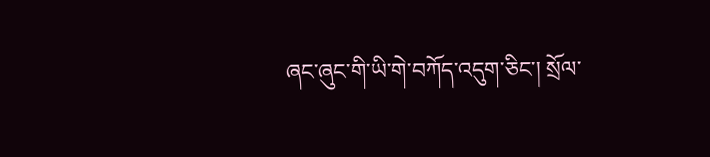ཞང་ཞུང་གི་ཡི་གེ་བཀོད་འདུག་ཅིང་། སྲོལ་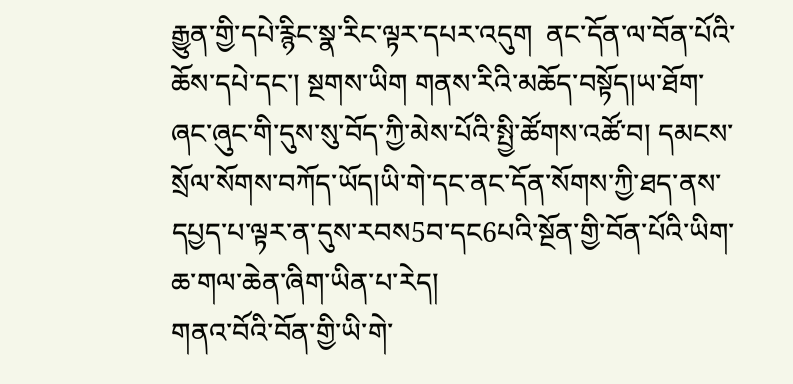རྒྱུན་གྱི་དཔེ་རྙིང་སྣ་རིང་ལྟར་དཔར་འདུག  ནང་དོན་ལ་བོན་པོའི་ཆོས་དཔེ་དང་། སྔགས་ཡིག གནས་རིའི་མཆོད་བསྟོད།ཡ་ཐོག་ཞང་ཞུང་གི་དུས་སུ་བོད་ཀྱི་མེས་པོའི་སྤྱི་ཚོགས་འཚོ་བ། དམངས་སྲོལ་སོགས་བཀོད་ཡོད།ཡི་གེ་དང་ནང་དོན་སོགས་ཀྱི་ཐད་ནས་དཔྱད་པ་ལྟར་ན་དུས་རབས5བ་དང6པའི་སྔོན་གྱི་བོན་པོའི་ཡིག་ཆ་གལ་ཆེན་ཞིག་ཡིན་པ་རེད།
གནའ་བོའི་བོན་གྱི་ཡི་གེ་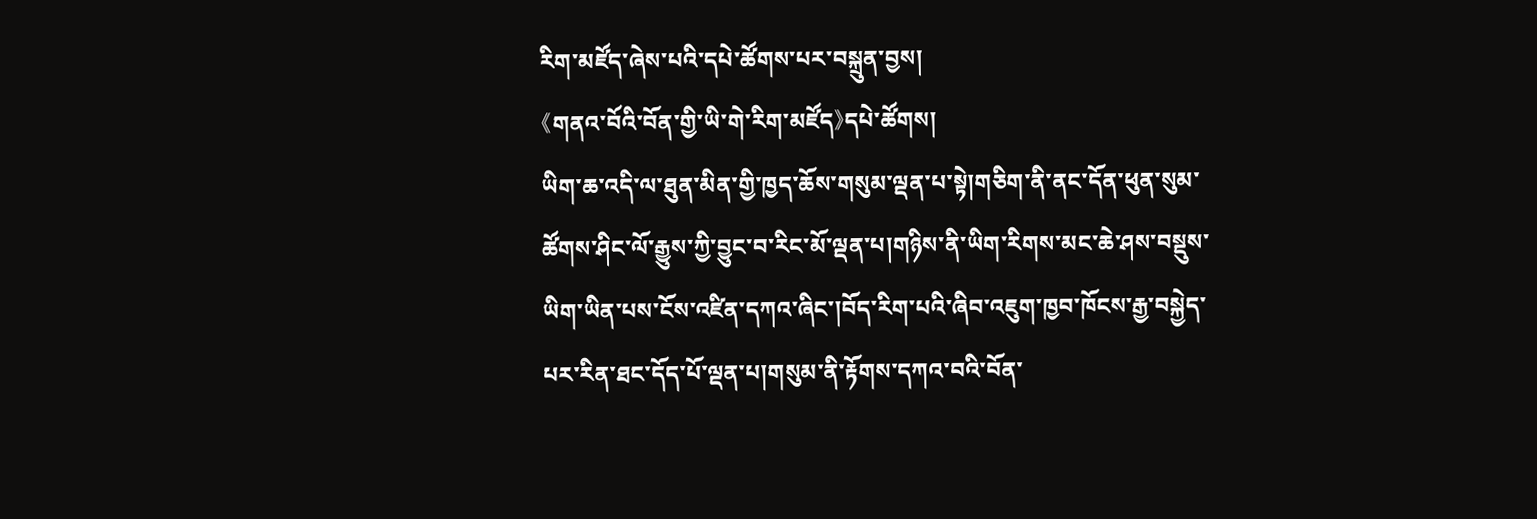རིག་མཛོད་ཞེས་པའི་དཔེ་ཚོགས་པར་བསྐྲུན་བྱས།
《གནའ་བོའི་བོན་གྱི་ཡི་གེ་རིག་མཛོད》དཔེ་ཚོགས།
ཡིག་ཆ་འདི་ལ་ཐུན་མིན་གྱི་ཁྱད་ཆོས་གསུམ་ལྡན་པ་སྟེ།གཅིག་ནི་ནང་དོན་ཕུན་སུམ་ཚོགས་ཤིང་ལོ་རྒྱུས་ཀྱི་བྱུང་བ་རིང་མོ་ལྡན་པ།གཉིས་ནི་ཡིག་རིགས་མང་ཆེ་ཤས་བསྡུས་ཡིག་ཡིན་པས་ངོས་འཛིན་དཀའ་ཞིང་།བོད་རིག་པའི་ཞིབ་འཇུག་ཁྱབ་ཁོངས་རྒྱ་བསྐྱེད་པར་རིན་ཐང་དོད་པོ་ལྡན་པ།གསུམ་ནི་རྟོགས་དཀའ་བའི་བོན་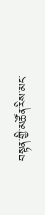བསྟན་གྱི་མཚོན་རིས་མང་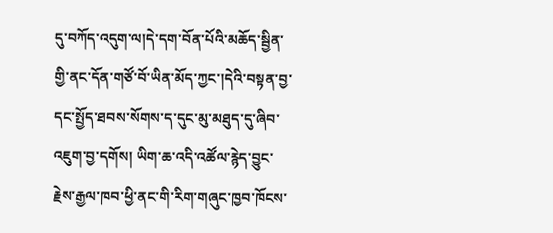དུ་བཀོད་འདུག་ལ།དེ་དག་བོན་པོའི་མཆོད་སྦྱིན་གྱི་ནང་དོན་གཙོ་བོ་ཡིན་མོད་ཀྱང་།དེའི་བསྟན་བྱ་དང་སྤྱོད་ཐབས་སོགས་ད་དུང་མུ་མཐུད་དུ་ཞིབ་འཇུག་བྱ་དགོས། ཡིག་ཆ་འདི་འཚོལ་རྙེད་བྱུང་རྗེས་རྒྱལ་ཁབ་ཕྱི་ནང་གི་རིག་གཞུང་ཁྱབ་ཁོངས་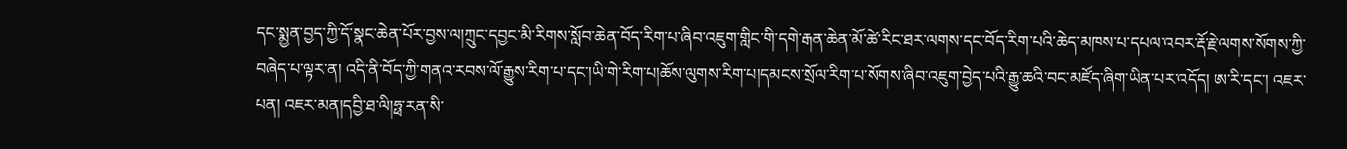དང་སྨྱན་བྱད་ཀྱི་དོ་སྣང་ཆེན་པོར་བྱས་ལ།ཀྲུང་དབྱང་མི་རིགས་སློབ་ཆེན་བོད་རིག་པ་ཞིབ་འཇུག་གླིང་གི་དགེ་རྒན་ཆེན་མོ་ཚེ་རིང་ཐར་ལགས་དང་བོད་རིག་པའི་ཆེད་མཁས་པ་དཔལ་འབར་རྡོ་རྗེ་ལགས་སོགས་ཀྱི་བཞེད་པ་ལྟར་ན། འདི་ནི་བོད་ཀྱི་གནའ་རབས་ལོ་རྒྱུས་རིག་པ་དང་།ཡི་གེ་རིག་པ།ཆོས་ལུགས་རིག་པ།དམངས་སྲོལ་རིག་པ་སོགས་ཞིབ་འཇུག་བྱེད་པའི་རྒྱུ་ཆའི་བང་མཛོད་ཞིག་ཡིན་པར་འདོད། ཨ་རི་དང་། འཇར་པན། འཇར་མན།དབྱི་ཐ་ལི།ཧྥ་རན་སི་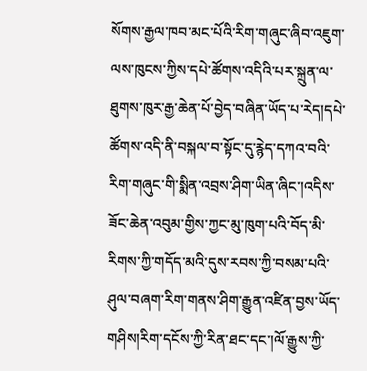སོགས་རྒྱལ་ཁབ་མང་པོའི་རིག་གཞུང་ཞིབ་འཇུག་ལས་ཁུངས་ཀྱིས་དཔེ་ཚོགས་འདིའི་པར་སྐྲུན་ལ་ཐུགས་ཁུར་རྒྱ་ཆེན་པོ་བྱེད་བཞིན་ཡོད་པ་རེད།དཔེ་ཚོགས་འདི་ནི་བསྐལ་བ་སྟོང་དུ་རྙེད་དཀའ་བའི་རིག་གཞུང་གི་སྨིན་འབྲས་ཤིག་ཡིན་ཞིང་།འདིས་ཟོང་ཆེན་འབུམ་གྱིས་ཀྱང་མུ་ཁུག་པའི་བོད་མི་རིགས་ཀྱི་གདོད་མའི་དུས་རབས་ཀྱི་བསམ་པའི་ཤུལ་བཞག་རིག་གནས་ཤིག་རྒྱུན་འཛིན་བྱས་ཡོད་གཤིས།རིག་དངོས་ཀྱི་རིན་ཐང་དང་།ལོ་རྒྱུས་ཀྱི་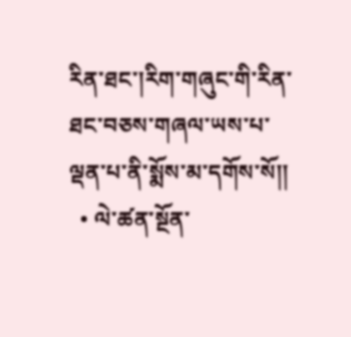རིན་ཐང་།རིག་གཞུང་གི་རིན་ཐང་བཅས་གཞལ་ཡས་པ་ལྡན་པ་ནི་སྨོས་མ་དགོས་སོ།།
  • ལེ་ཚན་སྔོན་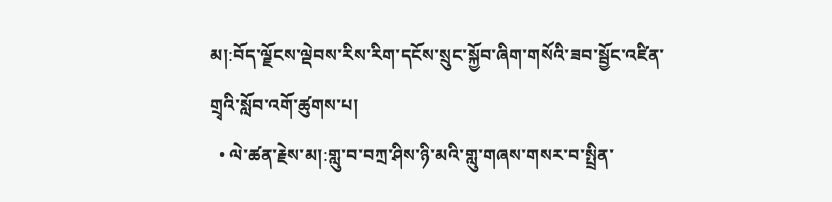མ།:བོད་ལྗོངས་ལྡེབས་རིས་རིག་དངོས་སྲུང་སྐྱོབ་ཞིག་གསོའི་ཟབ་སྦྱོང་འཛིན་གྲྭའི་སློབ་འགོ་ཚུགས་པ།
  • ལེ་ཚན་རྗེས་མ།:གླུ་བ་བཀྲ་ཤིས་ཉི་མའི་གླུ་གཞས་གསར་བ་སྤྲིན་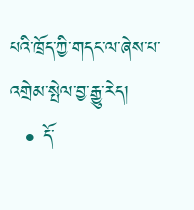པའི་ཁྲོད་ཀྱི་གདང་ལ་ཞེས་པ་འགྲེམ་སྤེལ་བྱ་རྒྱུ་རེད།
  • དོ་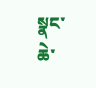སྣང་ཆེ་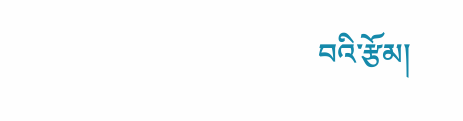བའི་རྩོམ།